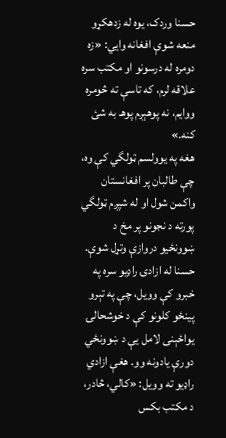حسنا وردک، یوه له زدهکړو منعه شوې افغانه وايي: «زه دومره له درسونو او مکتب سره علاقه لرم، که تاسې ته څومره ووایم، نه پوهېږم پوهـ به شئ کنه.»
هغه په یوولسم ټولگي کې وه، چې طالبان پر افغانستان واکمن شول او له شپږم ټولگي پورته د نجونو پر مخ د ښوونځیو دروازې وتړل شوې.
حسنا له ازادۍ راډيو سره په خبرو کې وویل، چې په تېرو پينځو کلونو کې د خوشحالۍ یواځېنی لامل يې د ښوونځي دورې یادونه وو. هغې ازادي راډيو ته وویل: «کالي، څادر، د مکتب بکس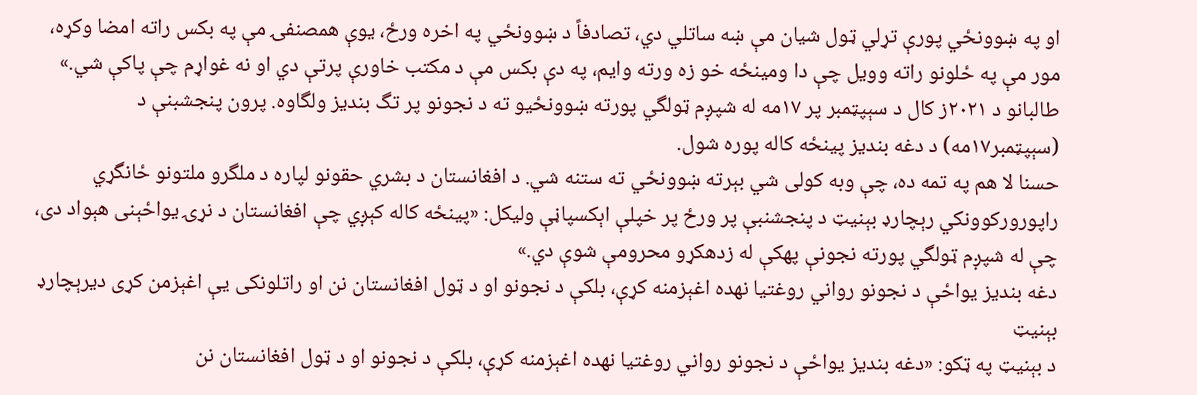او په ښوونځي پورې تړلي ټول شیان مې ښه ساتلي دي، تصادفاً د ښوونځي په اخره ورځ، یوې همصنفۍ مې په بکس راته امضا وکړه، مور مې په ځلونو راته وویل چې دا ومینځه خو زه ورته وایم، په دې بکس مې د مکتب خاورې پرتې دي او نه غواړم چې پاکې شي.»
طالبانو د ۲۰۲۱ز کال د سېپټمبر پر ۱۷مه له شپږم ټولگي پورته ښوونځيو ته د نجونو پر تگ بندیز ولگاوه. پرون پنجشبنې د (سېپټمبر۱۷مه) د دغه بندیز پینځه کاله پوره شول.
حسنا لا هم په تمه ده، چې وبه کولی شي بېرته ښوونځي ته ستنه شي. د افغانستان د بشري حقونو لپاره د ملگرو ملتونو ځانگړي راپورورکوونکي رېچارډ بېنیټ د پنجشنبې پر ورځ پر خپلې اېکسپاڼې ولیکل: «پینځه کاله کېږي چې افغانستان د نړۍ یواځېنی هېواد دی، چې له شپږم ټولگي پورته نجونې پهکې له زدهکړو محرومې شوې دي.»
دغه بندیز یواځې د نجونو رواني روغتیا نهده اغېزمنه کړې، بلکې د نجونو او د ټول افغانستان نن او راتلونکی يې اغېزمن کړی دیرېچارډ بېنیټ
د بېنیټ په ټکو: «دغه بندیز یواځې د نجونو رواني روغتیا نهده اغېزمنه کړې، بلکې د نجونو او د ټول افغانستان نن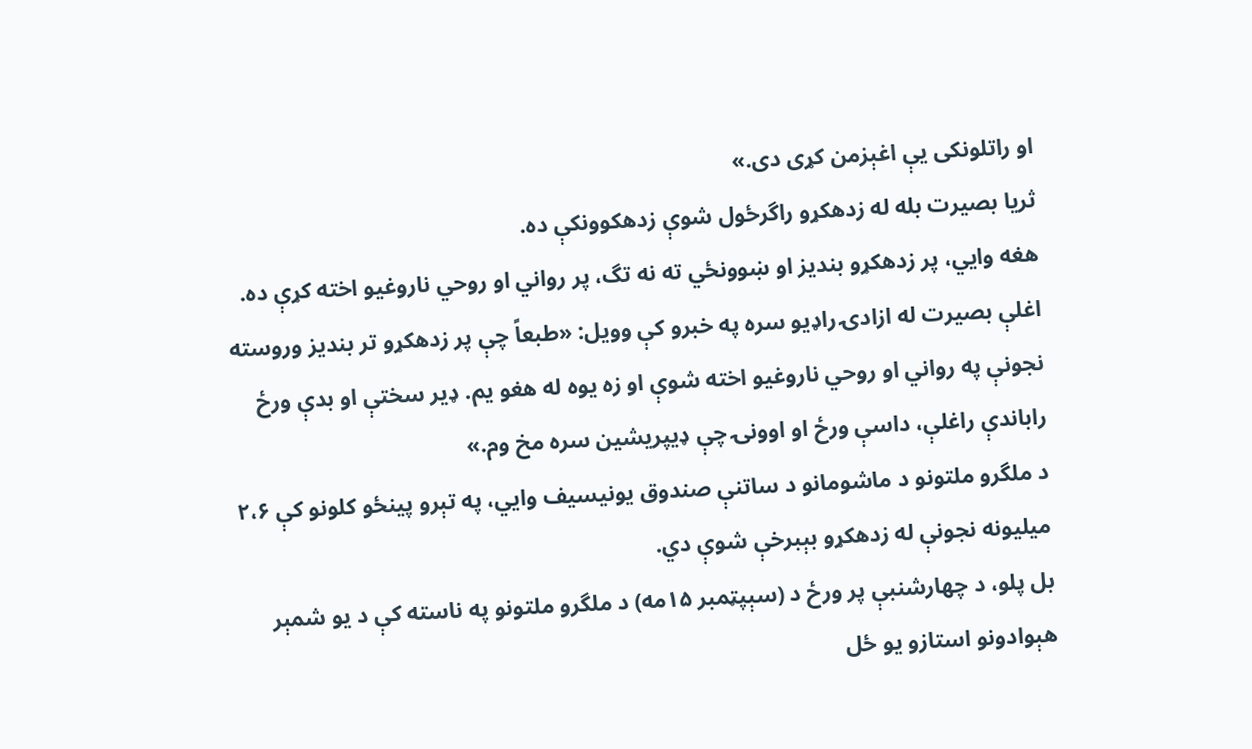او راتلونکی يې اغېزمن کړی دی.»
ثریا بصیرت بله له زدهکړو راگرځول شوې زدهکوونکې ده.
هغه وايي، پر زدهکړو بندیز او ښوونځي ته نه تگ، پر رواني او روحي ناروغیو اخته کړې ده.
اغلې بصیرت له ازادۍ راډیو سره په خبرو کې وویل: «طبعاً چې پر زدهکړو تر بندیز وروسته نجونې په رواني او روحي ناروغیو اخته شوې او زه یوه له هغو یم. ډیر سختې او بدې ورځ راباندې راغلې، داسې ورځ او اوونۍ چې ډیپریشین سره مخ وم.»
د ملگرو ملتونو د ماشومانو د ساتنې صندوق یونیسیف وايي، په تېرو پینځو کلونو کې ۲،۶ میلیونه نجونې له زدهکړو بېبرخې شوې دي.
بل پلو، د چهارشنبې پر ورځ د (سېپټمبر ۱۵مه) د ملگرو ملتونو په ناسته کې د یو شمېر هېوادونو استازو یو ځل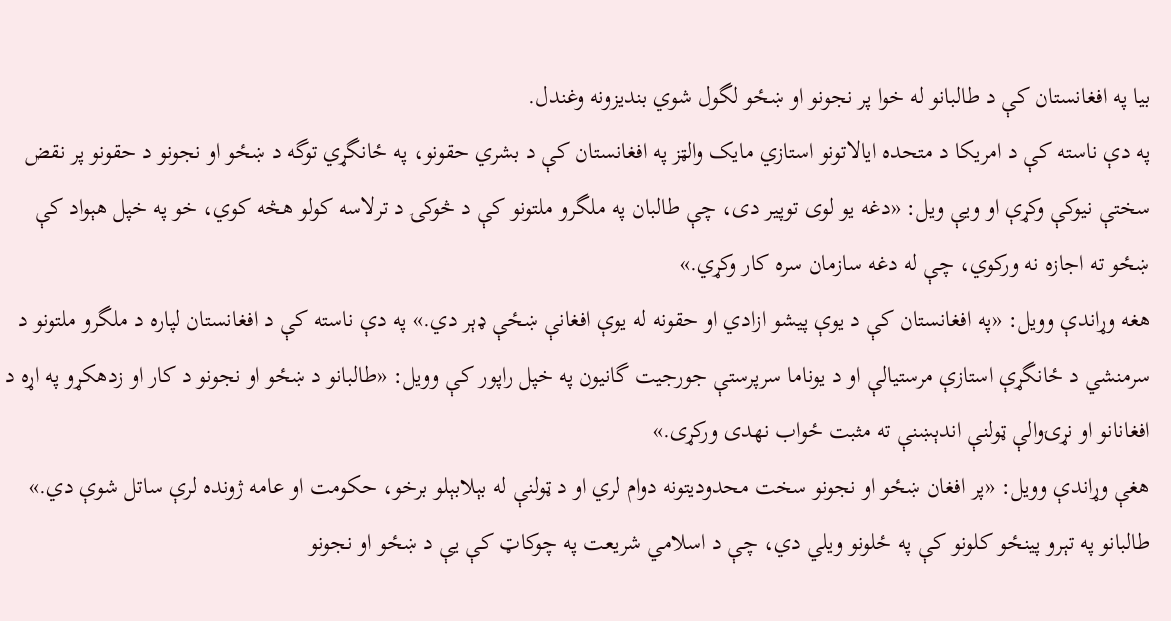بیا په افغانستان کې د طالبانو له خوا پر نجونو او ښځو لگول شوي بندیزونه وغندل.
په دې ناسته کې د امریکا د متحده ایالاتونو استازي مایک والټز په افغانستان کې د بشري حقونو، په ځانگړي توگه د ښځو او نجونو د حقونو پر نقض سختې نیوکې وکړې او ویې ویل: «دغه یو لوی توپیر دی، چې طالبان په ملگرو ملتونو کې د څوکۍ د ترلاسه کولو هڅه کوي، خو په خپل هېواد کې ښځو ته اجازه نه ورکوي، چې له دغه سازمان سره کار وکړي.»
هغه وړاندې وویل: «په افغانستان کې د یوې پيشو ازادي او حقونه له یوې افغانې ښځې ډېر دي.» په دې ناسته کې د افغانستان لپاره د ملگرو ملتونو د سرمنشي د ځانگړې استازې مرستیالې او د یوناما سرپرستې جورجیت گانیون په خپل راپور کې وویل: «طالبانو د ښځو او نجونو د کار او زدهکړو په اړه د افغانانو او نړۍوالې ټولنې اندېښنې ته مثبت ځواب نهدی ورکړی.»
هغې وړاندې وویل: «پر افغان ښځو او نجونو سخت محدودیتونه دوام لري او د ټولنې له بېلابېلو برخو، حکومت او عامه ژونده لرې ساتل شوې دي.»
طالبانو په تېرو پینځو کلونو کې په ځلونو ویلي دي، چې د اسلامي شریعت په چوکاټ کې يې د ښځو او نجونو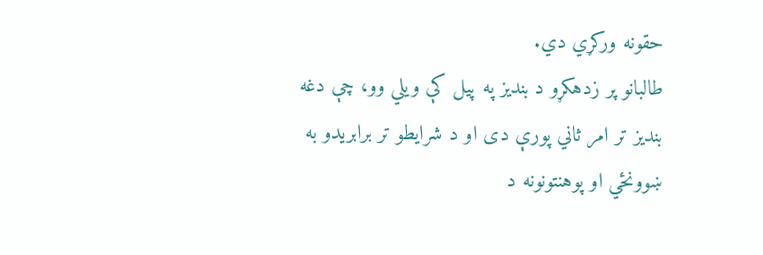حقونه ورکړي دي.
طالبانو پر زدهکړو د بندیز په پیل کې ویلي وو، چې دغه بندیز تر امر ثاني پورې دی او د شرایطو تر برابریدو به ښوونځي او پوهنتونونه د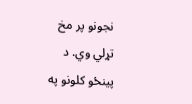نجونو پر مخ تړلي وي. د پینځو کلونو په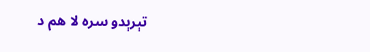تېرېدو سره لا هم د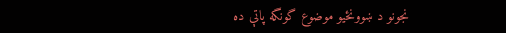نجونو د ښوونځيو موضوع گونگه پاتې ده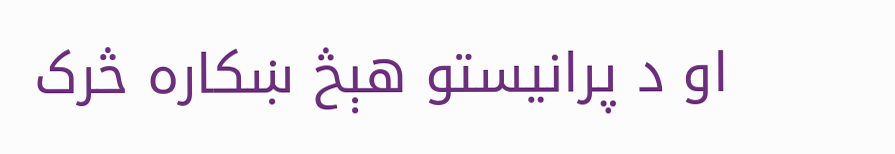او د پرانیستو هېڅ ښکاره څرک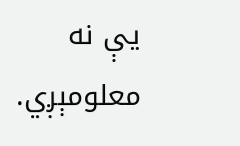یې نه معلومېږي.